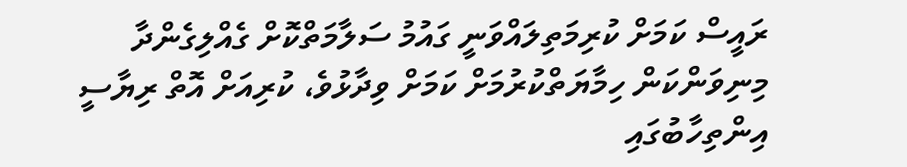ރައީސް ކަމަށް ކުރިމަތިލައްވަނީ ގައުމު ސަލާމަތްކޮށް ގެއްލިގެންދާ މިނިވަންކަން ހިމާޔަތްކުރުމަށް ކަމަށް ވިދާޅުވެ، ކުރިއަށް އޮތް ރިޔާސީ އިންތިހާބުގައި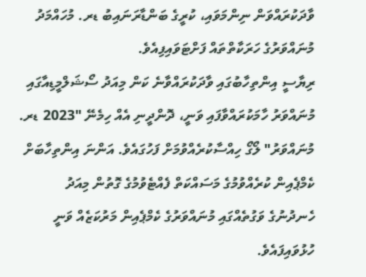ވާދަކުރައްވަން ނިންމަވައި، ކުރީގެ ބަންޑާރަނައިބު ޑރ. މުހައްމަދު މުނައްވަރުގެ ހަރަކާތްތައް ފަށްޓަވައިފިއެވެ.
ރިޔާސީ އިންތިހާބުގައި ވާދަކުރައްވާނެ ކަން މިއަދު ސޯޝަލްމީޑިއާގައި މުނައްވަރު ހާމަކުރައްވާފައި ވަނީ، ދޮންދީނި އެއް ހިމެނޭ "2023 ޑރ. މުނައްވަރު" ލޯގޯ ހިއްސާކުރެއްވުމަށް ފަހުގައެވެ. އަންނަ އިންތިހާބަށް ކެމްޕެއިން ކުރެއްވުމުގެ މަސައްކަތް ފެއްޓެވުމުގެ ގޮތުން މިއަދު ހެނދުނުގެ ވަގުތެއްގައި މުނައްވަރުގެ ކެމްޕެއިން މަރުކަޒެއް ވަނީ ހުޅުވައިފައެވެ.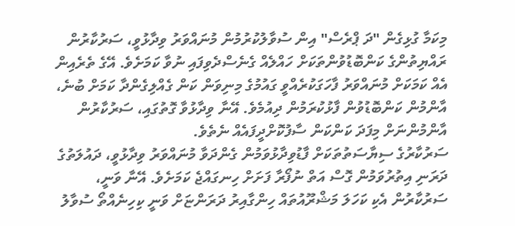މިކަމާ ގުޅިގެން "ދަ ޕްރެސް" އިން ސުވާލުކުރުމުން މުނައްވަރު ވިދާޅުވީ، ސަރުކާރުން ރައްޔިތުންގެ ކަންބޮޑުވުންތަކަށް ހައްލެއް ގެނެސްދެވިފައި ނުވާ ކަމަށެވެ. އޭގެ ތެރެއިން އެއް ކަމަކަށް މުނައްވަރު ފާހަގަކުރެއްވީ ގައުމުގެ މިނިވަން ކަން ގެއްލިގެންދާ ކަމަށް ބުނެ، އާންމުން ކަންބޮޑުވުން ފާޅުކުރަމުން ދިއުމެވެ. އޭނާ ވިދާޅުވާ ގޮތުގައި، ސަރުކާރުން އާންމުންނަށް މިފަދަ ކަންކަން ސާފުކޮށްދީފައެއް ނެތެވެ.
ސަރުކާރުގެ ސިޔާސަތުތަކަށް ފާޑުވިދާޅުވަމުން ގެންދަވާ މުނައްވަރު ވިދާޅުވީ، ދައުލަތުގެ ދަރަނި އިތުރުވަމުން ގޮސް އަތް ނުފޯރާ ފަށަށް ހިނގައްޖެ ކަމަށެވެ. އޭނާ ވަނީ، ސަރުކާރުން އެކި ކަހަލަ މަޝްރޫއުތައް ހިންގާއިރު ދަރަންޏަށް ވަނީ ކިހިނެއްތޯ ސުވާލު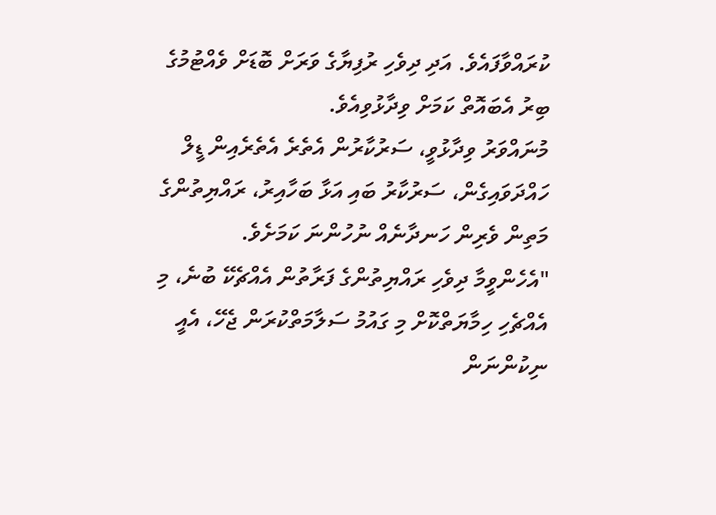ކުރައްވާފައެވެ. އަދި ދިވެހި ރުފިޔާގެ ވަރަށް ބޮޑަށް ވެއްޓުމުގެ ބިރު އެބައޮތް ކަމަށް ވިދާޅުވިއެވެ.
މުނައްވަރު ވިދާޅުވީ، ސަރުކާރުން އެތެރެ އެތެރެއިން ޑީލް ހައްދަވައިގެން، ސަރުކާރު ބައި އަޅާ ބަހާއިރު، ރައްޔިތުންގެ މަތިން ވެރިން ހަނދާނެއް ނުހުންނަ ކަމަށެވެ.
"އެހެންވީމާ ދިވެހި ރައްޔިތުންގެ ފަރާތުން އެއްޗެކޭ ބުނެ، މި އެއްޗެހި ހިމާޔަތްކޮށް މި ގައުމު ސަލާމަތްކުރަން ޖެހޭ، އެއީ ނިކުންނަން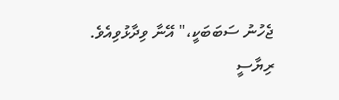ޖެހުނު ސަބަބަކީ،" އޭނާ ވިދާޅުވިއެވެ.
ރިޔާސީ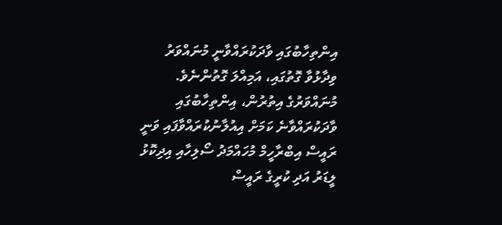އިންތިހާބުގައި ވާދަކުރައްވާނީ މުނައްވަރު ވިދާޅުވާ ގޮތުގައި، އަމިއްލަ ގޮތުންނެވެ.
މުނައްވަރުގެ އިތުރުން، އިންތިހާބުގައި ވާދަކުރައްވާނެ ކަމަށް އިއުލާނުކުރައްވާފައި ވަނީ ރައީސް އިބްރާހީމް މުހައްމަދު ސޯލިހާއި އިދިކޮޅު ލީޑަރު އަދި ކުރީގެ ރައީސް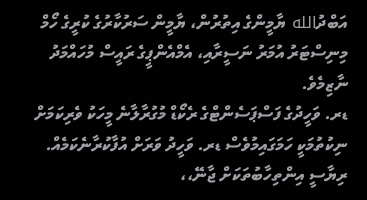އަބްދުالله ޔާމީންގެ އިތުރުން، ޔާމީން ސަރުކާރުގެ ކުރީގެ ހޯމް މިނިސްޓަރު އުމަރު ނަސީރާއި، އެމްއެންޕީގެ ރައީސް މުހައްމަދު ނާޒިމެވެ.
ޑރ. ވަހީދުގެ ފަސްޕަސެންޓްގެ ރެކޯޑް މުގުރާލާނެ މީހަކު ވެރިކަމަށް ނިކުތުމަކީ ހަމަގައިމުވެސް ޑރ. ވަހީދު ވަރަށް އުފާކުރާނެކަމެއް. ރިޔާސީ އިންތިހާބުތަކަށް ޖާނޭ،،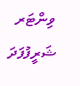ވިންޓަރ ޝަރީފުފަދަ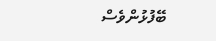ބޭފުޅުންވެސް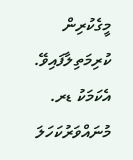މީގެކުރިން ކުރިމަތިލާފައިވޭ. އެކަމަކު ޑރ. މުނައްވަރުކަހަލަ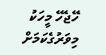ހޭޖެހޭ މީހަކު މިވަރުގެކަމަށް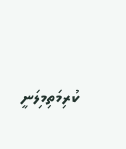ކުރިމަތިމިލަނީ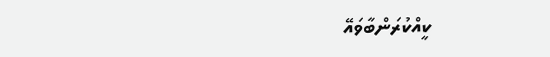ކީއްކުރަންބާވައޭ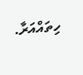ހިތައްއަރާ.